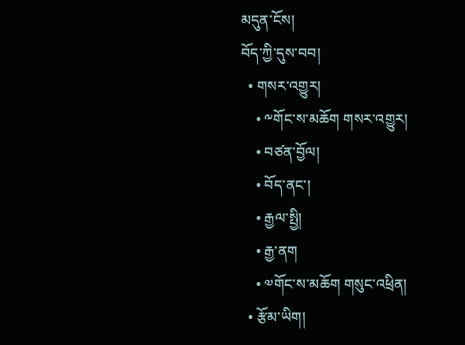མདུན་ངོས།
བོད་ཀྱི་དུས་བབ།
  • གསར་འགྱུར།
    • ༸གོང་ས་མཆོག གསར་འགྱུར།
    • བཙན་བྱོལ།
    • བོད་ནང་།
    • རྒྱལ་སྤྱི།
    • རྒྱ་ནག
    • ༧གོང་ས་མཆོག གསུང་འཕྲིན།
  • རྩོམ་ཡིག།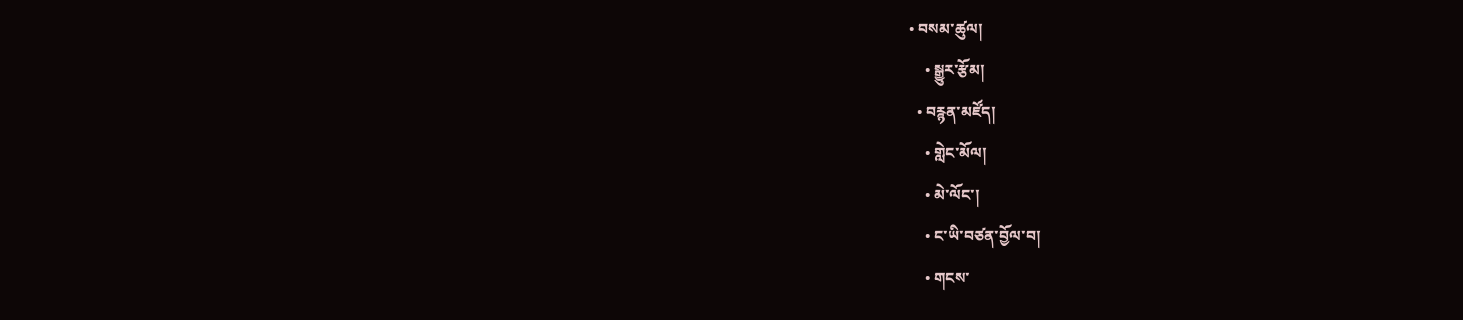• བསམ་ཚུལ།
    • སྒྱུར་རྩོམ།
  • བརྙན་མཛོད།
    • གླེང་མོལ།
    • མེ་ལོང་།
    • ང་ཡི་བཙན་བྱོལ་བ།
    • གངས་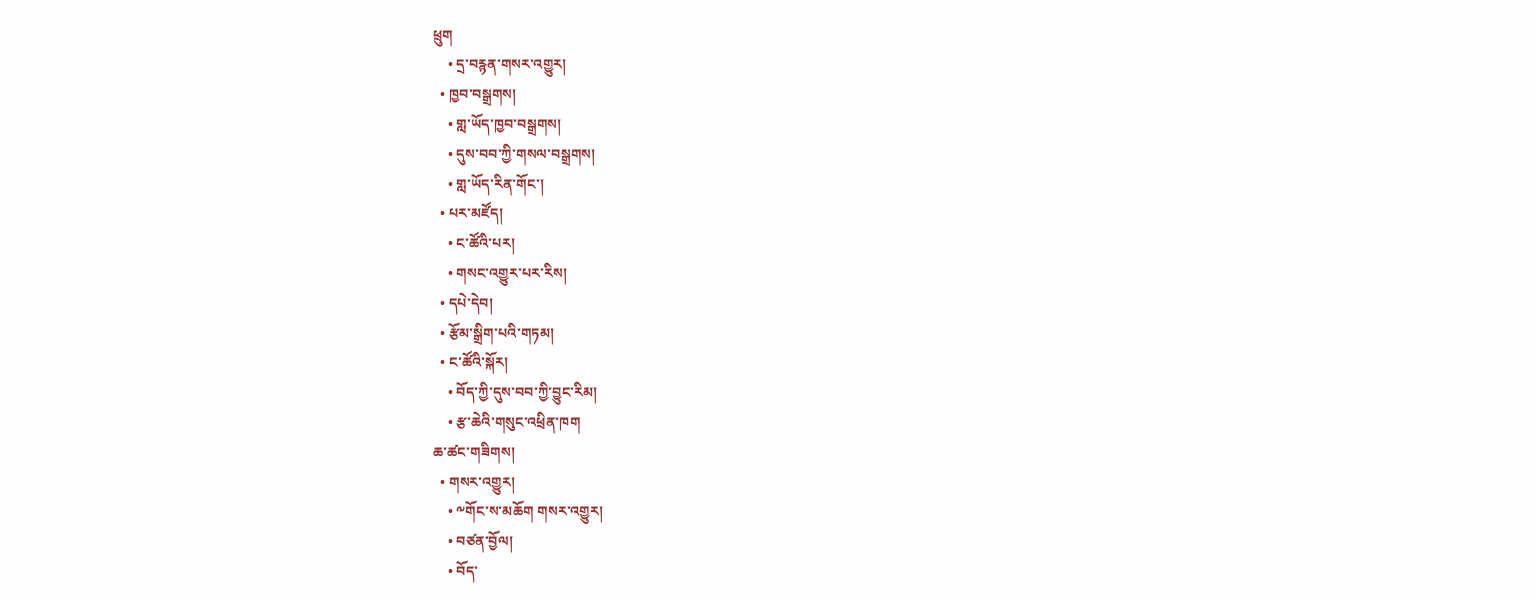ཕྲུག
    • དྲ་བརྙན་གསར་འགྱུར།
  • ཁྱབ་བསྒྲགས།
    • གླ་ཡོད་ཁྱབ་བསྒྲགས།
    • དུས་བབ་ཀྱི་གསལ་བསྒྲགས།
    • གླ་ཡོད་རིན་གོང་།
  • པར་མཛོད།
    • ང་ཚོའི་པར།
    • གསང་འགྱུར་པར་རིས།
  • དཔེ་དེབ།
  • རྩོམ་སྒྲིག་པའི་གཏམ།
  • ང་ཚོའི་སྐོར།
    • བོད་ཀྱི་དུས་བབ་ཀྱི་བྱུང་རིམ།
    • རྩ་ཆེའི་གསུང་འཕྲིན་ཁག
ཆ་ཚང་གཟིགས།
  • གསར་འགྱུར།
    • ༸གོང་ས་མཆོག གསར་འགྱུར།
    • བཙན་བྱོལ།
    • བོད་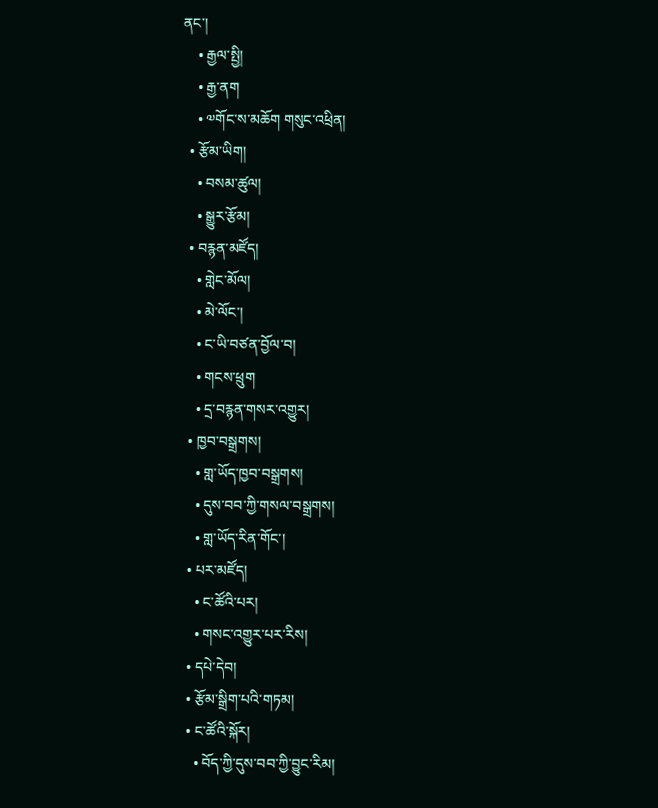ནང་།
    • རྒྱལ་སྤྱི།
    • རྒྱ་ནག
    • ༧གོང་ས་མཆོག གསུང་འཕྲིན།
  • རྩོམ་ཡིག།
    • བསམ་ཚུལ།
    • སྒྱུར་རྩོམ།
  • བརྙན་མཛོད།
    • གླེང་མོལ།
    • མེ་ལོང་།
    • ང་ཡི་བཙན་བྱོལ་བ།
    • གངས་ཕྲུག
    • དྲ་བརྙན་གསར་འགྱུར།
  • ཁྱབ་བསྒྲགས།
    • གླ་ཡོད་ཁྱབ་བསྒྲགས།
    • དུས་བབ་ཀྱི་གསལ་བསྒྲགས།
    • གླ་ཡོད་རིན་གོང་།
  • པར་མཛོད།
    • ང་ཚོའི་པར།
    • གསང་འགྱུར་པར་རིས།
  • དཔེ་དེབ།
  • རྩོམ་སྒྲིག་པའི་གཏམ།
  • ང་ཚོའི་སྐོར།
    • བོད་ཀྱི་དུས་བབ་ཀྱི་བྱུང་རིམ།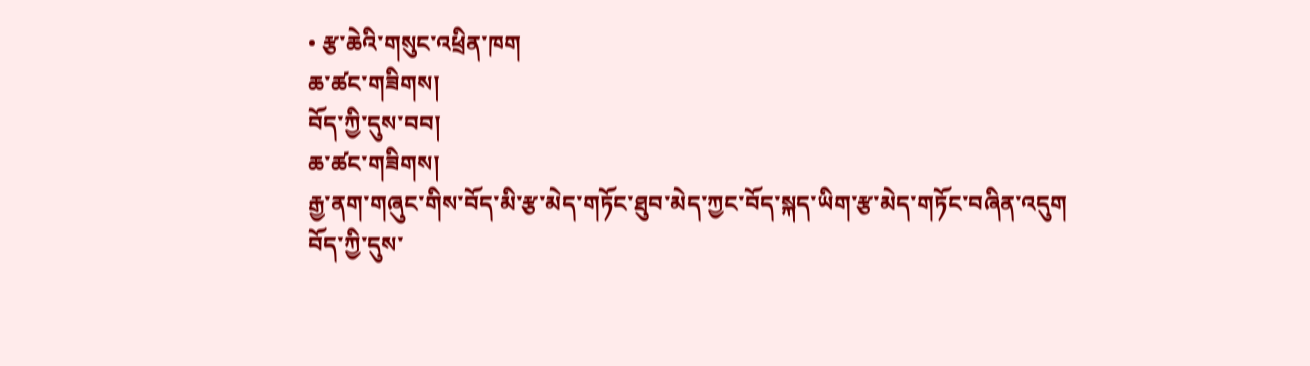• རྩ་ཆེའི་གསུང་འཕྲིན་ཁག
ཆ་ཚང་གཟིགས།
བོད་ཀྱི་དུས་བབ།
ཆ་ཚང་གཟིགས།
རྒྱ་ནག་གཞུང་གིས་བོད་མི་རྩ་མེད་གཏོང་ཐུབ་མེད་ཀྱང་བོད་སྐད་ཡིག་རྩ་མེད་གཏོང་བཞིན་འདུག
བོད་ཀྱི་དུས་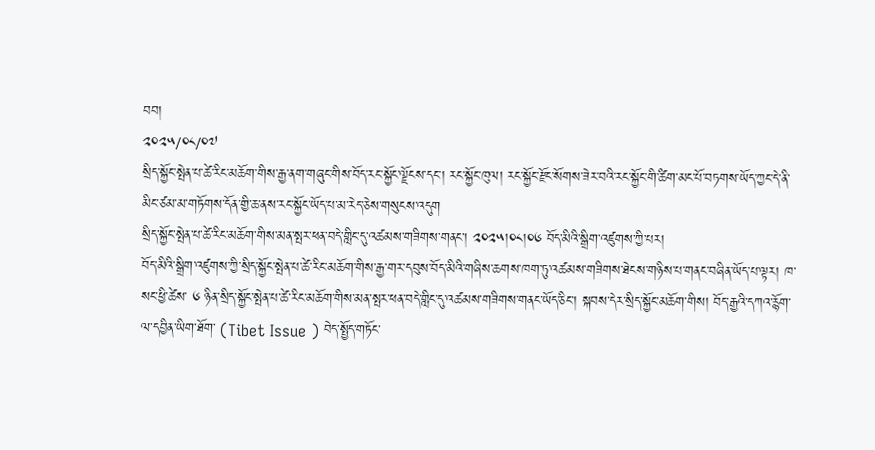བབ།
༢༠༢༥/༠༨/༠༧
སྲིད་སྐྱོང་སྤེན་པ་ཚེ་རིང་མཆོག་གིས་རྒྱ་ནག་གཞུང་གིས་བོད་རང་སྐྱོང་ལྗོངས་དང་། རང་སྐྱོང་ཁུལ། རང་སྐྱོང་རྫོང་སོགས་ཟེར་བའི་རང་སྐྱོང་གི་ཚིག་མང་པོ་བཏགས་ཡོད་ཀྱང་དེ་ནི་མིང་ཙམ་མ་གཏོགས་དོན་གྱི་ཆ་ནས་རང་སྐྱོང་ཡོད་པ་མ་རེད་ཅེས་གསུངས་འདུག
སྲིད་སྐྱོང་སྤེན་པ་ཚེ་རིང་མཆོག་གིས་མན་སྤར་ཕན་བདེ་གླིང་དུ་འཚམས་གཟིགས་གནང་། ༢༠༢༥།༠༨།༠༦ བོད་མིའི་སྒྲིག་འཛུགས་ཀྱི་པར།
བོད་མིའི་སྒྲིག་འཛུགས་ཀྱི་སྲིད་སྐྱོང་སྤེན་པ་ཚེ་རིང་མཆོག་གིས་རྒྱ་གར་དབུས་བོད་མིའི་གཞིས་ཆགས་ཁག་ཏུ་འཚམས་གཟིགས་ཐེངས་གཉིས་པ་གནང་བཞིན་ཡོད་པ་ལྟར། ཁ་སང་ཕྱི་ཚེས་ ༦ ཉིན་སྲིད་སྐྱོང་སྤེན་པ་ཚེ་རིང་མཆོག་གིས་མན་སྤར་ཕན་བདེ་གླིང་དུ་འཚམས་གཟིགས་གནང་ཡོད་ཅིང་། སྐབས་དེར་སྲིད་སྐྱོང་མཆོག་གིས། བོད་རྒྱའི་དཀའ་རྙོག་ལ་དབྱིན་ཡིག་ཐོག་ (Tibet Issue ) བེད་སྤྱོད་གཏོང་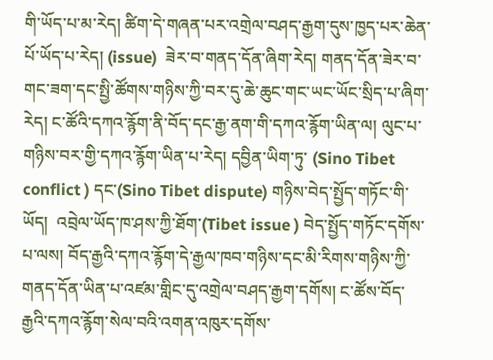གི་ཡོད་པ་མ་རེད། ཚིག་དེ་གཞན་པར་འགྲེལ་བཤད་རྒྱག་དུས་ཁྱད་པར་ཆེན་པོ་ཡོད་པ་རེད། (issue)  ཟེར་བ་གནད་དོན་ཞིག་རེད། གནད་དོན་ཟེར་བ་གང་ཟག་དང་སྤྱི་ཚོགས་གཉིས་ཀྱི་བར་དུ་ཆེ་ཆུང་གང་ཡང་ཡོང་སྲིད་པ་ཞིག་རེད། ང་ཚོའི་དཀའ་རྙོག་ནི་བོད་དང་རྒྱ་ནག་གི་དཀའ་རྙོག་ཡིན་ལ། ལུང་པ་གཉིས་བར་གྱི་དཀའ་རྙོག་ཡིན་པ་རེད། དབྱིན་ཡིག་ཏུ་ (Sino Tibet conflict ) དང་(Sino Tibet dispute) གཉིས་བེད་སྤྱོད་གཏོང་གི་ཡོད།  འབྲེལ་ཡོད་ཁ་ཤས་ཀྱི་ཐོག་(Tibet issue ) བེད་སྤྱོད་གཏོང་དགོས་པ་ལས། བོད་རྒྱའི་དཀའ་རྙོག་དེ་རྒྱལ་ཁབ་གཉིས་དང་མི་རིགས་གཉིས་ཀྱི་གནད་དོན་ཡིན་པ་འཛམ་གླིང་དུ་འགྲེལ་བཤད་རྒྱག་དགོས། ང་ཚོས་བོད་རྒྱའི་དཀའ་རྙོག་སེལ་བའི་འགན་འཁུར་དགོས་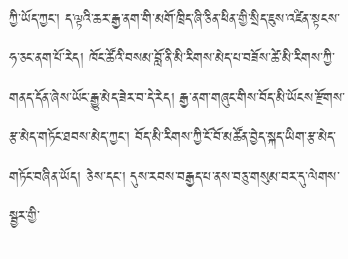ཀྱི་ཡོད་ཀྱང་། ད་ལྟའི་ཆར་རྒྱ་ནག་གི་མགོ་ཁྲིད་ཞི་ཅིན་ཕིན་གྱི་སྲིད་ཇུས་འཛིན་སྟངས་ཧ་ཅང་ནག་པོ་རེད། ཁོང་ཚོའི་བསམ་བློ་ནི་མི་རིགས་མེད་པ་བཟོས་ཚེ་མི་རིགས་ཀྱི་གནད་དོན་ཞེས་ཡོང་རྒྱུ་མེད་ཟེར་བ་དེ་རེད། རྒྱ་ནག་གཞུང་གིས་བོད་མི་ཡོངས་རྫོགས་རྩ་མེད་གཏོང་ཐབས་མེད་ཀྱང་། བོད་མི་རིགས་ཀྱི་ངོ་བོ་མཚོན་བྱེད་སྐད་ཡིག་རྩ་མེད་གཏོང་བཞིན་ཡོད། ཅེས་དང་། དུས་རབས་བརྒྱད་པ་ནས་བཅུ་གསུམ་བར་དུ་ལེགས་སྦྱར་གྱི་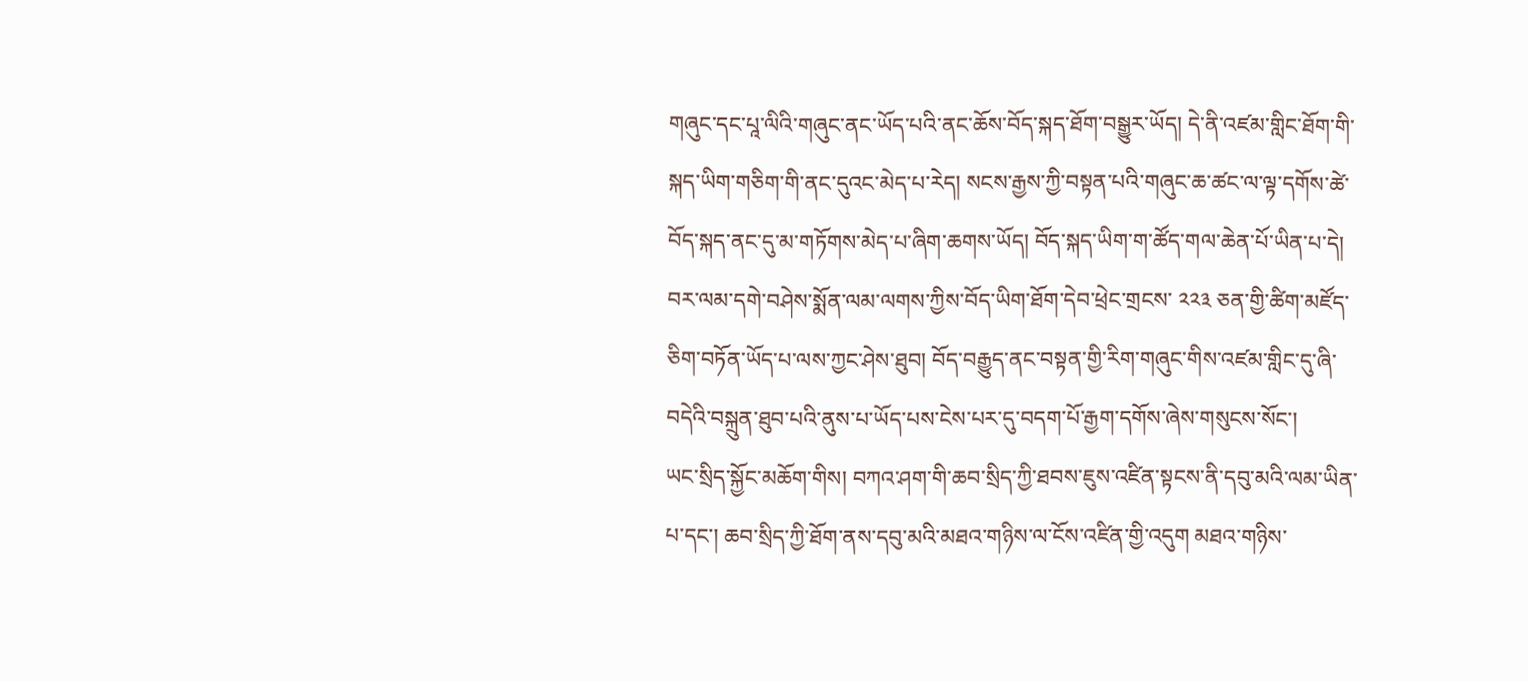གཞུང་དང་པཱ་ལིའི་གཞུང་ནང་ཡོད་པའི་ནང་ཆོས་བོད་སྐད་ཐོག་བསྒྱུར་ཡོད། དེ་ནི་འཛམ་གླིང་ཐོག་གི་སྐད་ཡིག་གཅིག་གི་ནང་དུའང་མེད་པ་རེད། སངས་རྒྱས་ཀྱི་བསྟན་པའི་གཞུང་ཆ་ཚང་ལ་ལྟ་དགོས་ཚེ་བོད་སྐད་ནང་དུ་མ་གཏོགས་མེད་པ་ཞིག་ཆགས་ཡོད། བོད་སྐད་ཡིག་ག་ཚོད་གལ་ཆེན་པོ་ཡིན་པ་དེ། བར་ལམ་དགེ་བཤེས་སྨོན་ལམ་ལགས་ཀྱིས་བོད་ཡིག་ཐོག་དེབ་ཕྲེང་གྲངས་ ༢༢༣ ཅན་གྱི་ཚིག་མཛོད་ཅིག་བཏོན་ཡོད་པ་ལས་ཀྱང་ཤེས་ཐུབ། བོད་བརྒྱུད་ནང་བསྟན་གྱི་རིག་གཞུང་གིས་འཛམ་གླིང་དུ་ཞི་བདེའི་བསྐྲུན་ཐུབ་པའི་ནུས་པ་ཡོད་པས་ངེས་པར་དུ་བདག་པོ་རྒྱག་དགོས་ཞེས་གསུངས་སོང་།
ཡང་སྲིད་སྐྱོང་མཆོག་གིས། བཀའ་ཤག་གི་ཆབ་སྲིད་ཀྱི་ཐབས་ཇུས་འཛིན་སྟངས་ནི་དབུ་མའི་ལམ་ཡིན་པ་དང་། ཆབ་སྲིད་ཀྱི་ཐོག་ནས་དབུ་མའི་མཐའ་གཉིས་ལ་ངོས་འཛིན་གྱི་འདུག མཐའ་གཉིས་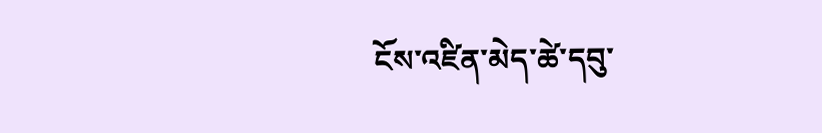ངོས་འཛིན་མེད་ཚེ་དབུ་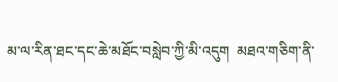མ་ལ་རིན་ཐང་དང་ཆེ་མཐོང་བསླེབ་ཀྱི་མི་འདུག  མཐའ་གཅིག་ནི་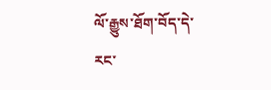ལོ་རྒྱུས་ཐོག་བོད་དེ་རང་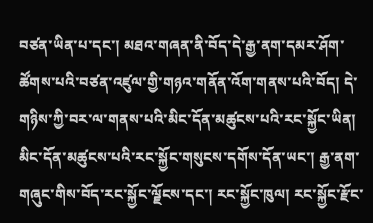བཙན་ཡིན་པ་དང་། མཐའ་གཞན་ནི་བོད་དེ་རྒྱ་ནག་དམར་ཤོག་ཚོགས་པའི་བཙན་འཛུལ་གྱི་གཉའ་གནོན་འོག་གནས་པའི་བོད། དེ་གཉིས་ཀྱི་བར་ལ་གནས་པའི་མིང་དོན་མཚུངས་པའི་རང་སྐྱོང་ཡིན། མིང་དོན་མཚུངས་པའི་རང་སྐྱོང་གསུངས་དགོས་དོན་ཡང་། རྒྱ་ནག་གཞུང་གིས་བོད་རང་སྐྱོང་ལྗོངས་དང་། རང་སྐྱོང་ཁུལ། རང་སྐྱོང་རྫོང་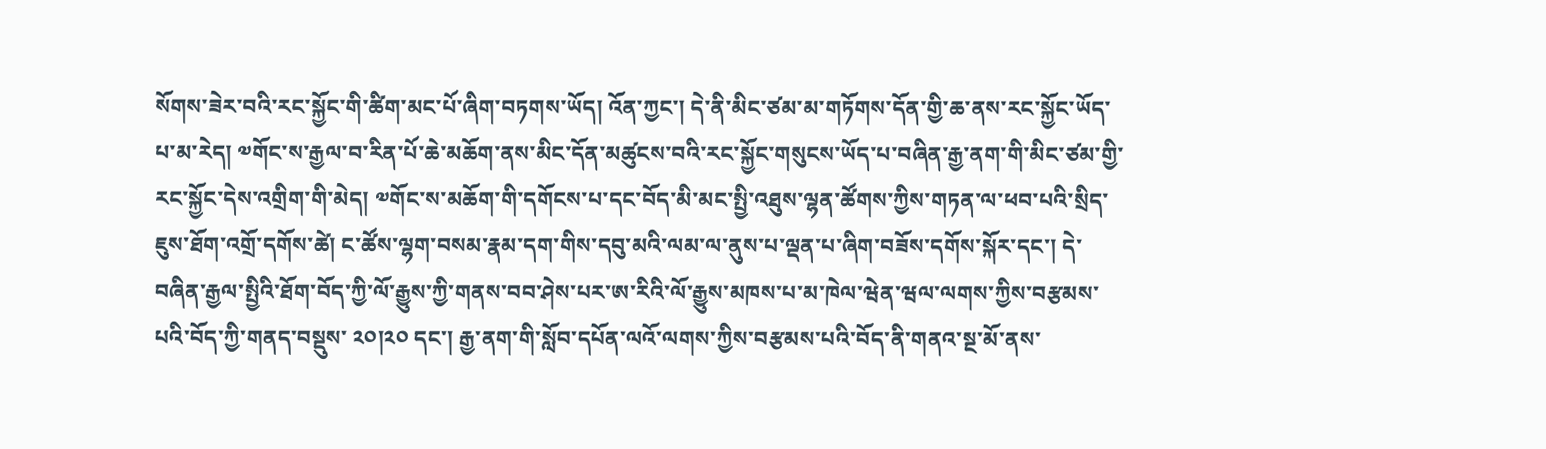སོགས་ཟེར་བའི་རང་སྐྱོང་གི་ཚིག་མང་པོ་ཞིག་བཏགས་ཡོད། འོན་ཀྱང་། དེ་ནི་མིང་ཙམ་མ་གཏོགས་དོན་གྱི་ཆ་ནས་རང་སྐྱོང་ཡོད་པ་མ་རེད། ༧གོང་ས་རྒྱལ་བ་རིན་པོ་ཆེ་མཆོག་ནས་མིང་དོན་མཚུངས་བའི་རང་སྐྱོང་གསུངས་ཡོད་པ་བཞིན་རྒྱ་ནག་གི་མིང་ཙམ་གྱི་རང་སྐྱོང་དེས་འགྲིག་གི་མེད། ༧གོང་ས་མཆོག་གི་དགོངས་པ་དང་བོད་མི་མང་སྤྱི་འཐུས་ལྷན་ཚོགས་ཀྱིས་གཏན་ལ་ཕབ་པའི་སྲིད་ཇུས་ཐོག་འགྲོ་དགོས་ཚེ། ང་ཚོས་ལྷག་བསམ་རྣམ་དག་གིས་དབུ་མའི་ལམ་ལ་ནུས་པ་ལྡན་པ་ཞིག་བཟོས་དགོས་སྐོར་དང་། དེ་བཞིན་རྒྱལ་སྤྱིའི་ཐོག་བོད་ཀྱི་ལོ་རྒྱུས་ཀྱི་གནས་བབ་ཤེས་པར་ཨ་རིའི་ལོ་རྒྱུས་མཁས་པ་མ་ཁེལ་ཝེན་ཝལ་ལགས་ཀྱིས་བརྩམས་པའི་བོད་ཀྱི་གནད་བསྡུས་ ༢༠།༢༠ དང་། རྒྱ་ནག་གི་སློབ་དཔོན་ལའོ་ལགས་ཀྱིས་བརྩམས་པའི་བོད་ནི་གནའ་སྔ་མོ་ནས་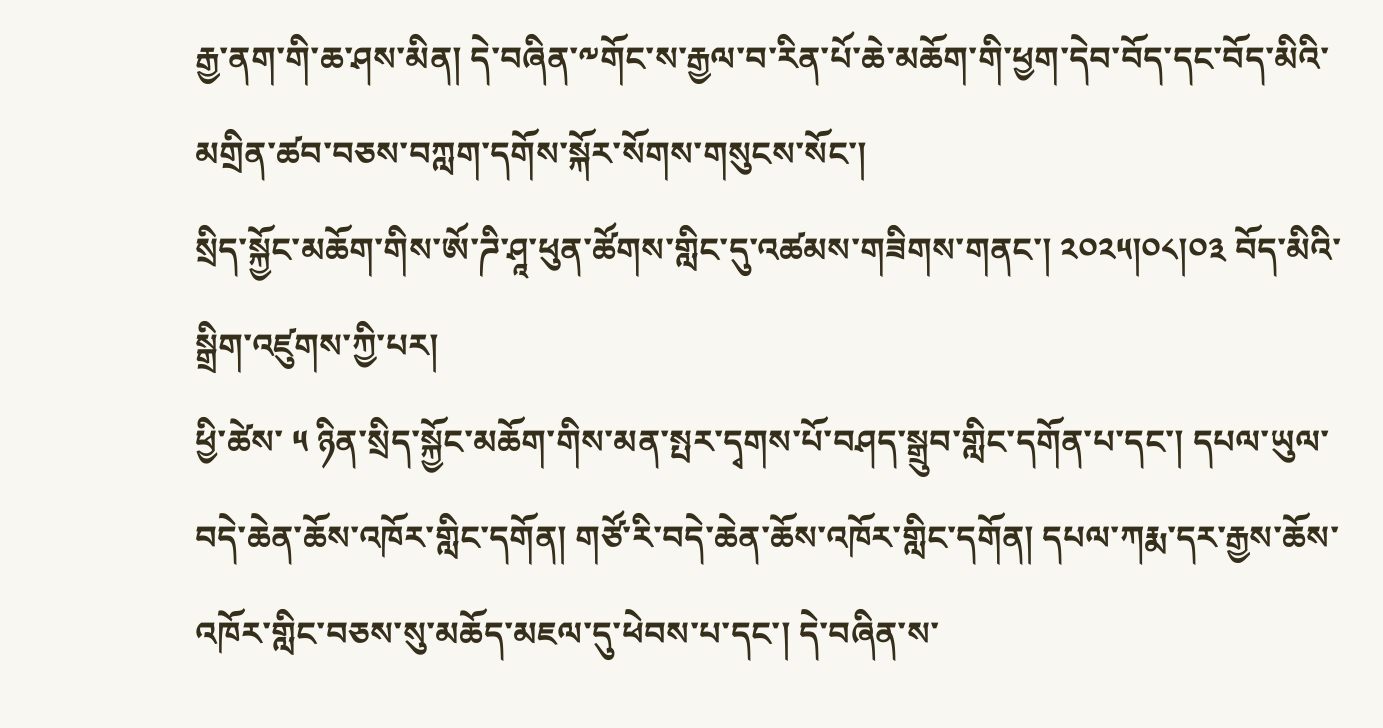རྒྱ་ནག་གི་ཆ་ཤས་མིན། དེ་བཞིན་༸གོང་ས་རྒྱལ་བ་རིན་པོ་ཆེ་མཆོག་གི་ཕྱག་དེབ་བོད་དང་བོད་མིའི་མགྲིན་ཚབ་བཅས་བཀླག་དགོས་སྐོར་སོགས་གསུངས་སོང་།
སྲིད་སྐྱོང་མཆོག་གིས་ཨོ་ཌི་ཤཱ་ཕུན་ཚོགས་གླིང་དུ་འཚམས་གཟིགས་གནང་། ༢༠༢༥།༠༨།༠༣ བོད་མིའི་སྒྲིག་འཛུགས་ཀྱི་པར།
ཕྱི་ཚེས་ ༥ ཉིན་སྲིད་སྐྱོང་མཆོག་གིས་མན་སྤར་དྭགས་པོ་བཤད་སྒྲུབ་གླིང་དགོན་པ་དང་། དཔལ་ཡུལ་བདེ་ཆེན་ཆོས་འཁོར་གླིང་དགོན། གཙོ་རི་བདེ་ཆེན་ཆོས་འཁོར་གླིང་དགོན། དཔལ་ཀརྨ་དར་རྒྱས་ཆོས་འཁོར་གླིང་བཅས་སུ་མཆོད་མཇལ་དུ་ཕེབས་པ་དང་། དེ་བཞིན་ས་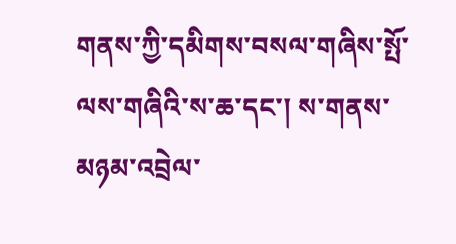གནས་ཀྱི་དམིགས་བསལ་གཞིས་སྤོ་ལས་གཞིའི་ས་ཆ་དང་། ས་གནས་མཉམ་འབྲེལ་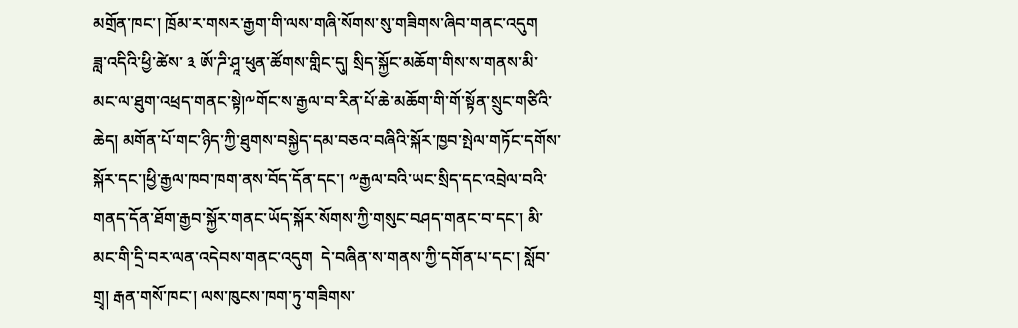མགྲོན་ཁང་། ཁྲོམ་ར་གསར་རྒྱག་གི་ལས་གཞི་སོགས་སུ་གཟིགས་ཞིབ་གནང་འདུག
ཟླ་འདིའི་ཕྱི་ཚེས་ ༣ ཨོ་ཌི་ཤཱ་ཕུན་ཚོགས་གླིང་དུ། སྲིད་སྐྱོང་མཆོག་གིས་ས་གནས་མི་མང་ལ་ཐུག་འཕྲད་གནང་སྟེ།༸གོང་ས་རྒྱལ་བ་རིན་པོ་ཆེ་མཆོག་གི་གོ་སྟོན་སྲུང་གཙིའི་ཆེད། མགོན་པོ་གང་ཉིད་ཀྱི་ཐུགས་བསྐྱེད་དམ་བཅའ་བཞིའི་སྐོར་ཁྱབ་སྤེལ་གཏོང་དགོས་སྐོར་དང་།ཕྱི་རྒྱལ་ཁབ་ཁག་ནས་བོད་དོན་དང་། ༸རྒྱལ་བའི་ཡང་སྲིད་དང་འབྲེལ་བའི་གནད་དོན་ཐོག་རྒྱབ་སྐྱོར་གནང་ཡོད་སྐོར་སོགས་ཀྱི་གསུང་བཤད་གནང་བ་དང་། མི་མང་གི་དྲི་བར་ལན་འདེབས་གནང་འདུག  དེ་བཞིན་ས་གནས་ཀྱི་དགོན་པ་དང་། སློབ་གྲྭ། རྒན་གསོ་ཁང་། ལས་ཁུངས་ཁག་ཏུ་གཟིགས་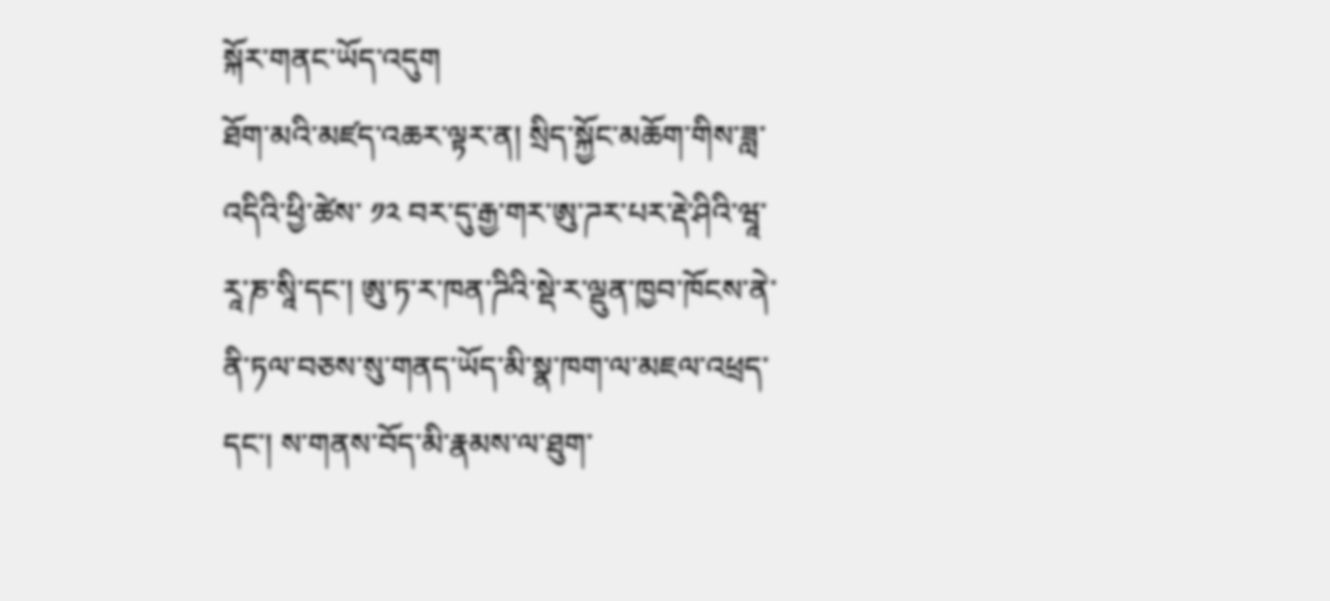སྐོར་གནང་ཡོད་འདུག
ཐོག་མའི་མཛད་འཆར་ལྟར་ན། སྲིད་སྐྱོང་མཆོག་གིས་ཟླ་འདིའི་ཕྱི་ཚེས་ ༡༢ བར་དུ་རྒྱ་གར་ཨུ་ཌར་པར་རྡེ་ཤིའི་ཝཱ་རཱ་ཎ་སཱི་དང་། ཨུ་ཏ་ར་ཁན་ཌིའི་སྡེ་ར་ལྡུན་ཁྱབ་ཁོངས་ནེ་ནི་ཏལ་བཅས་སུ་གནད་ཡོད་མི་སྣ་ཁག་ལ་མཇལ་འཕྲད་དང་། ས་གནས་བོད་མི་རྣམས་ལ་ཐུག་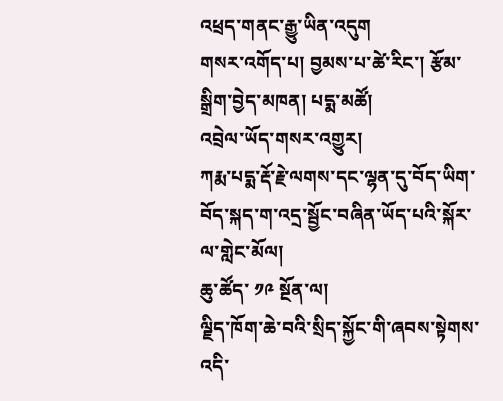འཕྲད་གནང་རྒྱུ་ཡིན་འདུག
གསར་འགོད་པ། བྱམས་པ་ཚེ་རིང་། རྩོམ་སྒྲིག་བྱེད་མཁན། པདྨ་མཚོ།
འབྲེལ་ཡོད་གསར་འགྱུར།
ཀརྨ་པདྨ་རྡོ་རྗེ་ལགས་དང་ལྷན་དུ་བོད་ཡིག་བོད་སྐད་ག་འདྲ་སྦྱོང་བཞིན་ཡོད་པའི་སྐོར་ལ་གླེང་མོལ།
ཆུ་ཚོད་ ༡༩ སྔོན་ལ།
ལྗིད་ཁོག་ཆེ་བའི་སྲིད་སྐྱོང་གི་ཞབས་སྟེགས་འདི་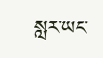སླར་ཡང་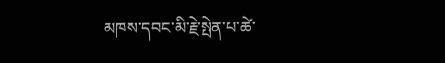མཁས་དབང་མི་རྗེ་སྤེན་པ་ཚེ་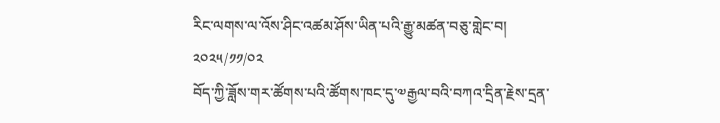རིང་ལགས་ལ་འོས་ཤིང་འཚམ་ཤོས་ཡིན་པའི་རྒྱུ་མཚན་བཅུ་གླེང་བ།
༢༠༢༥/༡༡/༠༢
བོད་ཀྱི་ཟློས་གར་ཚོགས་པའི་ཚོགས་ཁང་དུ་༧རྒྱལ་བའི་བཀའ་དྲིན་རྗེས་དྲན་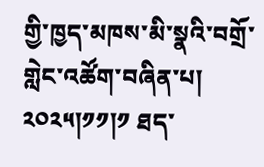གྱི་ཁྱད་མཁས་མི་སྣའི་བགྲོ་གླེང་འཚོག་བཞིན་པ། ༢༠༢༥།༡༡།༡ ཐད་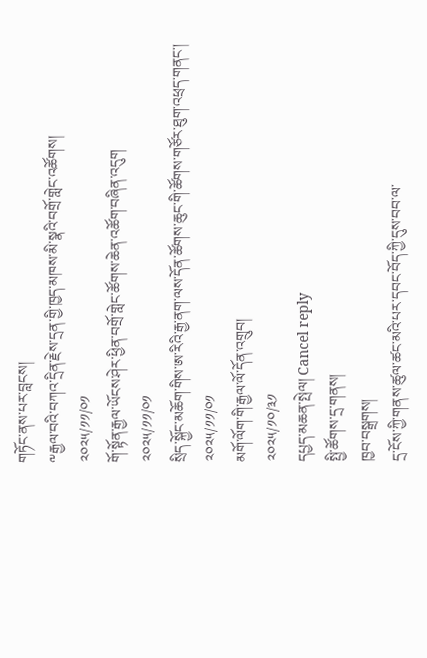གཏོང་ནས་པར་བླངས།
༸རྒྱལ་བའི་བཀའ་དྲིན་རྗེས་དྲན་གྱི་ཁྱད་མཁས་མི་སྣའི་བགྲོ་གླེང་འཚོགས།
༢༠༢༥/༡༡/༠༡
གོ་སྟོན་རྒྱལ་ཡོངས་ཤེར་ཕྱིན་བགྲོ་གླེང་ཚོགས་ཆེན་འཚོག་བཞིན་འདུག
༢༠༢༥/༡༡/༠༡
སྲིད་སྐྱོང་མཆོག་གིས་ཨ་རིའི་རྒྱ་ནག་ལས་དོན་ཚོགས་ཆུང་གི་ཚོགས་གཙོར་ཐུག་འཕྲད་གནང་།
༢༠༢༥/༡༡/༠༡
མགོ་ལོག་གི་རྒྱལ་ལོ་དོན་འགྲུབ།
༢༠༢༥/༡༠/༣༡
དཔྱད་མཆན་སྤེལ། Cancel reply
སྤྱི་ཚོགས་དྲ་གནས།
ཁྱབ་བསྒྲགས།
དྲ་ངོས་ཀྱི་གནས་ཚུལ་ཚང་མའི་པར་དབང་བོད་ཀྱི་དུས་བབ་ལ་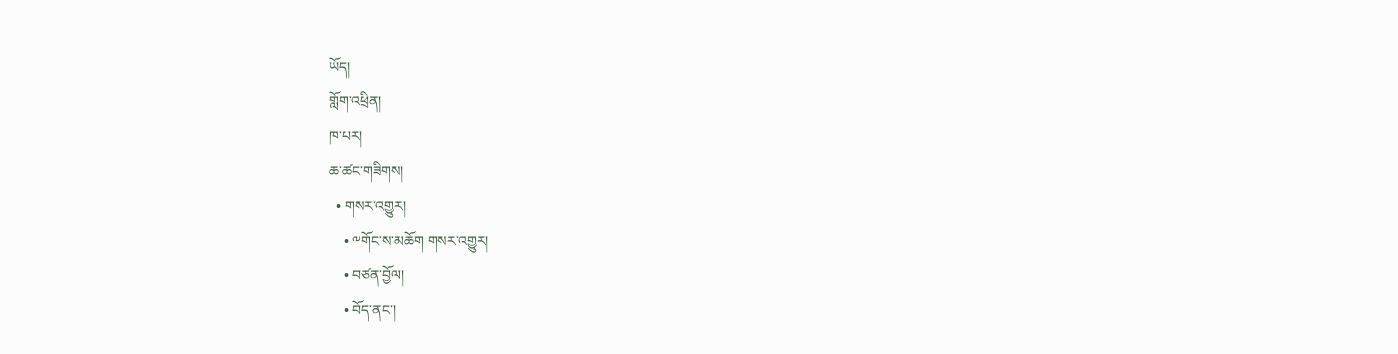ཡོད།
གློག་འཕྲིན།
ཁ་པར།
ཆ་ཚང་གཟིགས།
  • གསར་འགྱུར།
    • ༸གོང་ས་མཆོག གསར་འགྱུར།
    • བཙན་བྱོལ།
    • བོད་ནང་།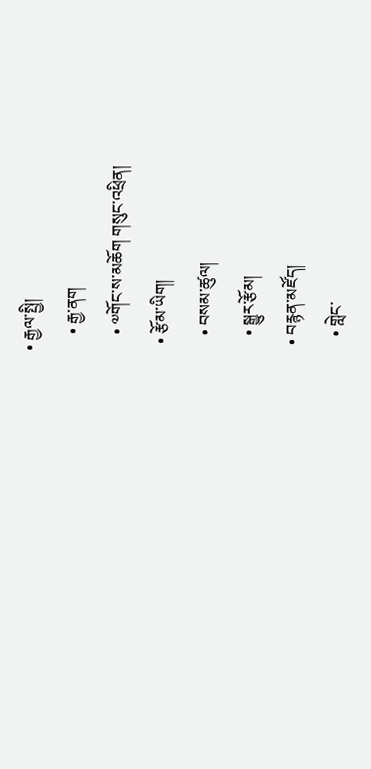• རྒྱལ་སྤྱི།
    • རྒྱ་ནག
    • ༧གོང་ས་མཆོག གསུང་འཕྲིན།
  • རྩོམ་ཡིག།
    • བསམ་ཚུལ།
    • སྒྱུར་རྩོམ།
  • བརྙན་མཛོད།
    • གླེང་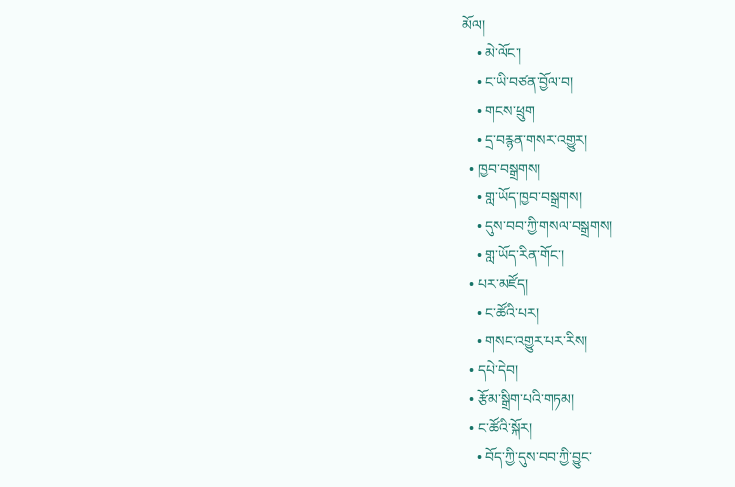མོལ།
    • མེ་ལོང་།
    • ང་ཡི་བཙན་བྱོལ་བ།
    • གངས་ཕྲུག
    • དྲ་བརྙན་གསར་འགྱུར།
  • ཁྱབ་བསྒྲགས།
    • གླ་ཡོད་ཁྱབ་བསྒྲགས།
    • དུས་བབ་ཀྱི་གསལ་བསྒྲགས།
    • གླ་ཡོད་རིན་གོང་།
  • པར་མཛོད།
    • ང་ཚོའི་པར།
    • གསང་འགྱུར་པར་རིས།
  • དཔེ་དེབ།
  • རྩོམ་སྒྲིག་པའི་གཏམ།
  • ང་ཚོའི་སྐོར།
    • བོད་ཀྱི་དུས་བབ་ཀྱི་བྱུང་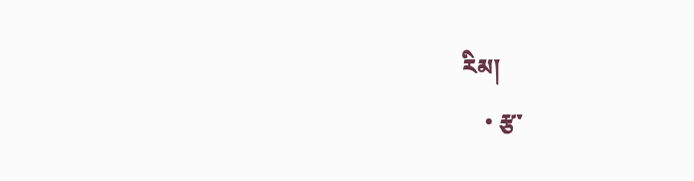རིམ།
    • རྩ་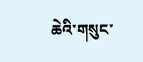ཆེའི་གསུང་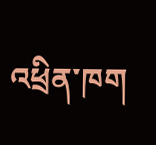འཕྲིན་ཁག